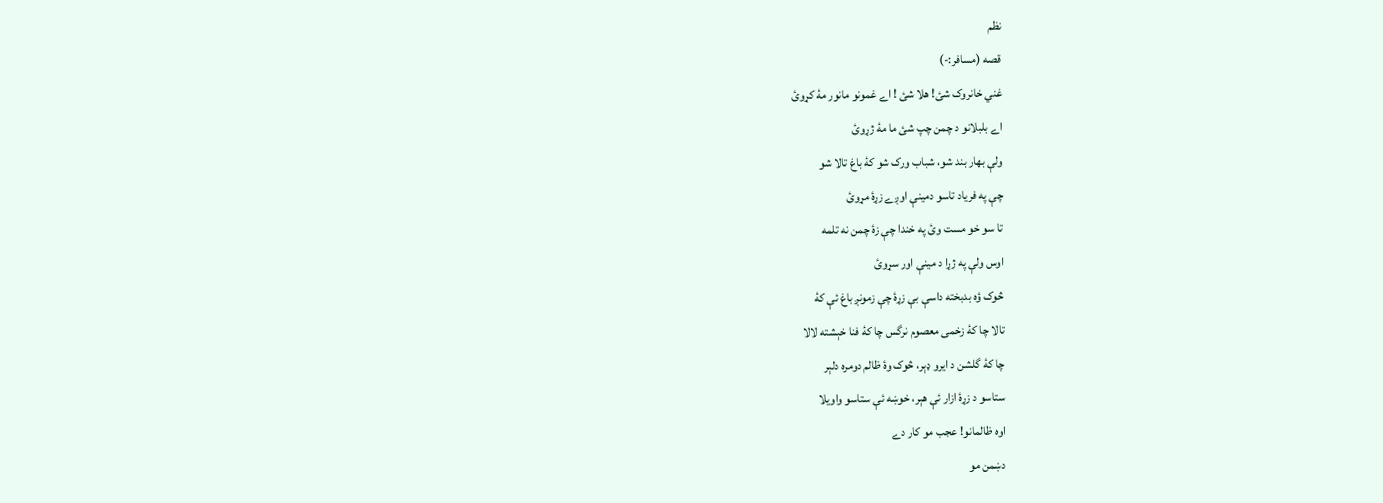نظم
قصه (مسافر:-)
غني خانروک شئ! هلا شئ ! اے غمونو مانور مۀ کړوئ
اے بلبلانو د چمن چپ شئ ما مۀ ژړوئ
ولې بهار بند شو، شباب ورک شو کۀ باغ تالا شو
چې په فرياد تاسو دمينې اوږے زړۀ مړوئ
تا سو خو مست وئ په خندا چې زۀ چمن نه تلمه
اوس ولې په ژړا د مينې اور سړوئ
څوک ؤه بدبخته داسې بې زړۀ چې زمونږ باغ ئې کۀ
تالا چا کۀ زخمی معصوم نرگس چا کۀ فنا خېشته لالا
چا کۀ گلشن د ايرو ډېر، څوک وۀ ظالم دومره دلېر
ستاسو د زړۀ ازار ئې هېر، خوښه ئې ستاسو واويلا
اوه ظالمانو! عجب مو کار دے
دښمن مو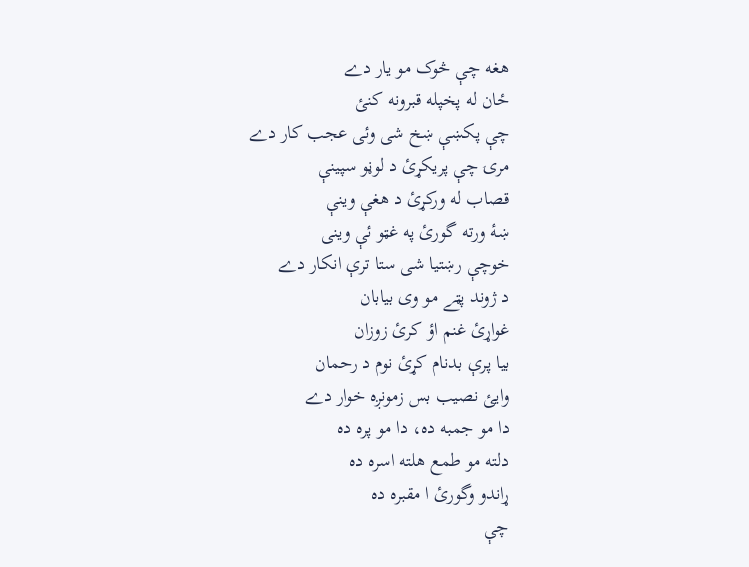هغه چې څوک مو يار دے
ځان له پخپله قبرونه کنئ
چې پکښې ښخ شی وئی عجب کار دے
مرۍ چې پريکړئ د لوڼو سپينې
قصاب له ورکړئ د هغې وينې
ښۀ ورته گورئ په غټو ئې وينی
خوچې رښتيا شی ستا ترې انکار دے
د ژوند پټے مو وی بيابان
غواړئ غنم اؤ کرئ زوزان
بيا پرې بدنام کړئ نوم د رحمان
وايئ نصيب بس زمونږه خوار دے
دا مو جمبه ده، دا مو پره ده
دلته مو طمع هلته اسره ده
ړاندو وگورئ ا مقبره ده
چې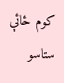کوم ځائې ستاسو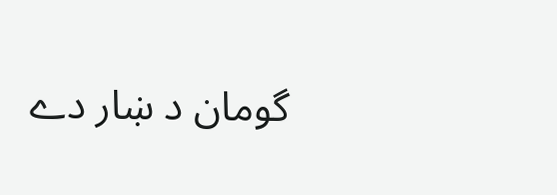گومان د ښار دے